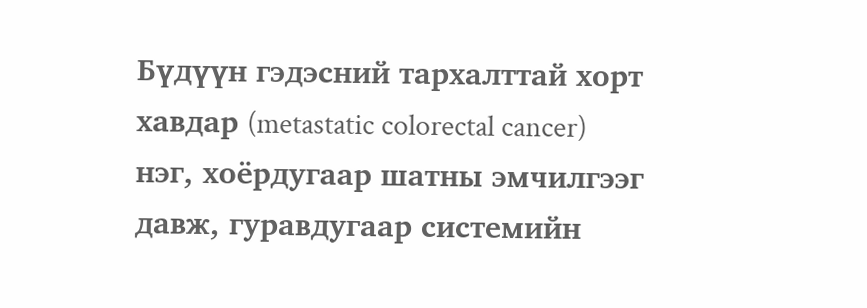Бүдүүн гэдэсний тархалттай хорт хавдар (metastatic colorectal cancer) нэг, хоёрдугаар шатны эмчилгээг давж, гуравдугаар системийн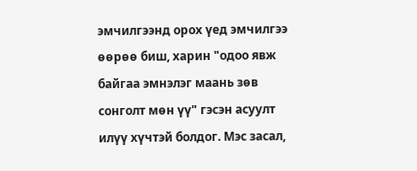эмчилгээнд орох үед эмчилгээ өөрөө биш, харин "одоо явж байгаа эмнэлэг маань зөв сонголт мөн үү" гэсэн асуулт илүү хүчтэй болдог. Мэс засал,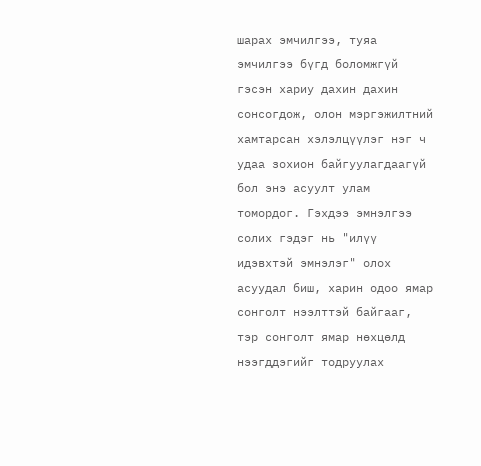шарах эмчилгээ, туяа эмчилгээ бүгд боломжгүй гэсэн хариу дахин дахин сонсогдож, олон мэргэжилтний хамтарсан хэлэлцүүлэг нэг ч удаа зохион байгуулагдаагүй бол энэ асуулт улам томордог. Гэхдээ эмнэлгээ солих гэдэг нь "илүү идэвхтэй эмнэлэг" олох асуудал биш, харин одоо ямар сонголт нээлттэй байгааг, тэр сонголт ямар нөхцөлд нээгддэгийг тодруулах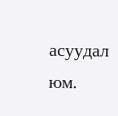асуудал юм.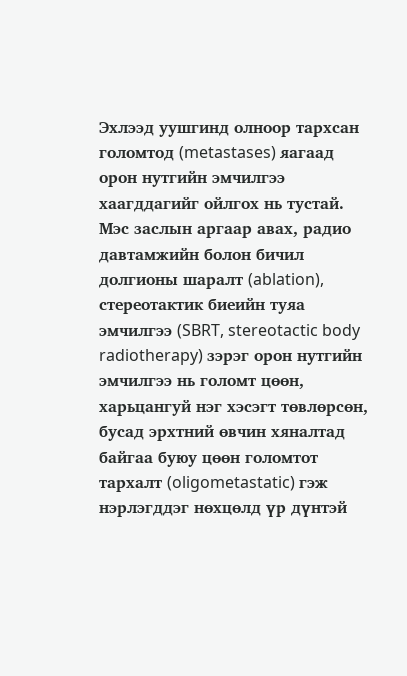Эхлээд уушгинд олноор тархсан голомтод (metastases) яагаад орон нутгийн эмчилгээ хаагддагийг ойлгох нь тустай. Мэс заслын аргаар авах, радио давтамжийн болон бичил долгионы шаралт (ablation), стереотактик биеийн туяа эмчилгээ (SBRT, stereotactic body radiotherapy) зэрэг орон нутгийн эмчилгээ нь голомт цөөн, харьцангуй нэг хэсэгт төвлөрсөн, бусад эрхтний өвчин хяналтад байгаа буюу цөөн голомтот тархалт (oligometastatic) гэж нэрлэгддэг нөхцөлд үр дүнтэй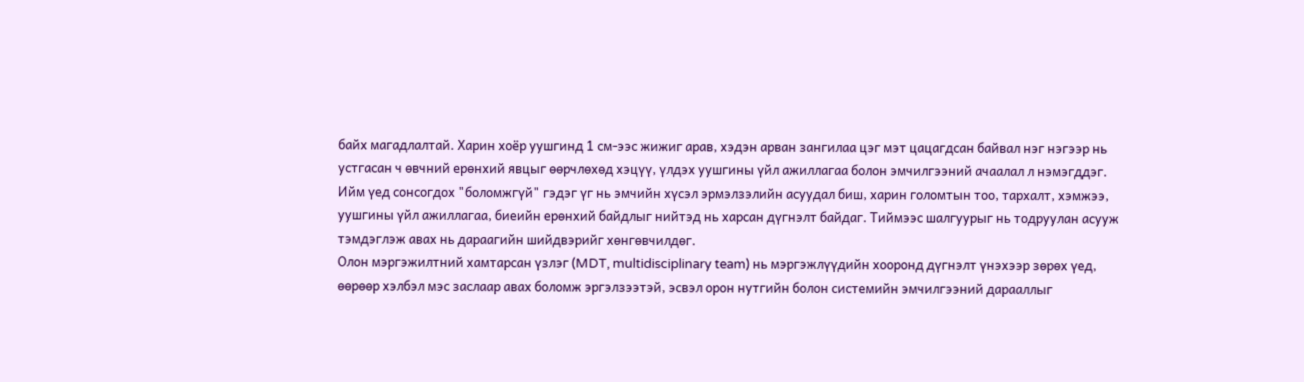байх магадлалтай. Харин хоёр уушгинд 1 см-ээс жижиг арав, хэдэн арван зангилаа цэг мэт цацагдсан байвал нэг нэгээр нь устгасан ч өвчний ерөнхий явцыг өөрчлөхөд хэцүү, үлдэх уушгины үйл ажиллагаа болон эмчилгээний ачаалал л нэмэгддэг. Ийм үед сонсогдох "боломжгүй" гэдэг үг нь эмчийн хүсэл эрмэлзэлийн асуудал биш, харин голомтын тоо, тархалт, хэмжээ, уушгины үйл ажиллагаа, биеийн ерөнхий байдлыг нийтэд нь харсан дүгнэлт байдаг. Тиймээс шалгуурыг нь тодруулан асууж тэмдэглэж авах нь дараагийн шийдвэрийг хөнгөвчилдөг.
Олон мэргэжилтний хамтарсан үзлэг (MDT, multidisciplinary team) нь мэргэжлүүдийн хооронд дүгнэлт үнэхээр зөрөх үед, өөрөөр хэлбэл мэс заслаар авах боломж эргэлзээтэй, эсвэл орон нутгийн болон системийн эмчилгээний дарааллыг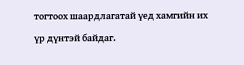тогтоох шаардлагатай үед хамгийн их үр дүнтэй байдаг.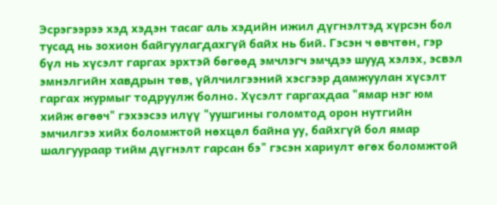Эсрэгээрээ хэд хэдэн тасаг аль хэдийн ижил дүгнэлтэд хүрсэн бол тусад нь зохион байгуулагдахгүй байх нь бий. Гэсэн ч өвчтөн, гэр бүл нь хүсэлт гаргах эрхтэй бөгөөд эмчлэгч эмчдээ шууд хэлэх, эсвэл эмнэлгийн хавдрын төв, үйлчилгээний хэсгээр дамжуулан хүсэлт гаргах журмыг тодруулж болно. Хүсэлт гаргахдаа "ямар нэг юм хийж өгөөч" гэхээсээ илүү "уушгины голомтод орон нутгийн эмчилгээ хийх боломжтой нөхцөл байна уу, байхгүй бол ямар шалгуураар тийм дүгнэлт гарсан бэ" гэсэн хариулт өгөх боломжтой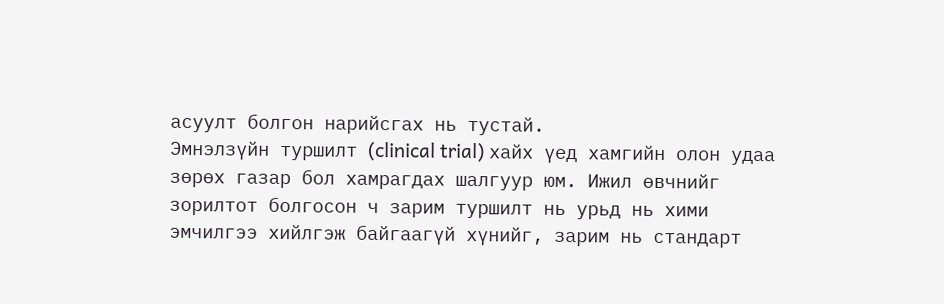асуулт болгон нарийсгах нь тустай.
Эмнэлзүйн туршилт (clinical trial) хайх үед хамгийн олон удаа зөрөх газар бол хамрагдах шалгуур юм. Ижил өвчнийг зорилтот болгосон ч зарим туршилт нь урьд нь хими эмчилгээ хийлгэж байгаагүй хүнийг, зарим нь стандарт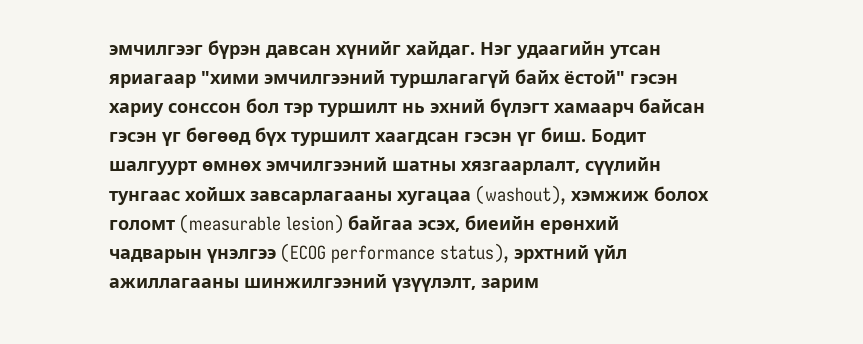эмчилгээг бүрэн давсан хүнийг хайдаг. Нэг удаагийн утсан яриагаар "хими эмчилгээний туршлагагүй байх ёстой" гэсэн хариу сонссон бол тэр туршилт нь эхний бүлэгт хамаарч байсан гэсэн үг бөгөөд бүх туршилт хаагдсан гэсэн үг биш. Бодит шалгуурт өмнөх эмчилгээний шатны хязгаарлалт, сүүлийн тунгаас хойшх завсарлагааны хугацаа (washout), хэмжиж болох голомт (measurable lesion) байгаа эсэх, биеийн ерөнхий чадварын үнэлгээ (ECOG performance status), эрхтний үйл ажиллагааны шинжилгээний үзүүлэлт, зарим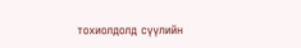тохиолдолд сүүлийн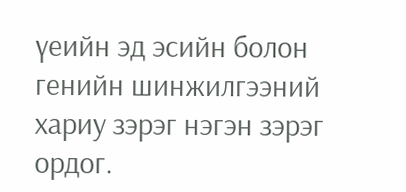үеийн эд эсийн болон генийн шинжилгээний хариу зэрэг нэгэн зэрэг ордог.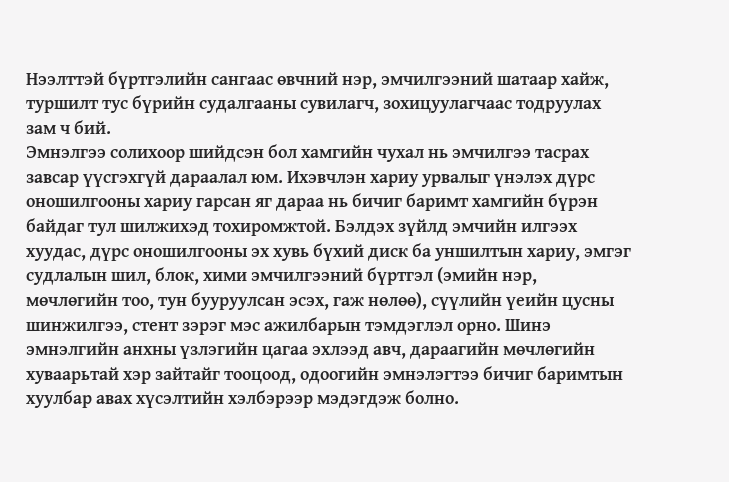Нээлттэй бүртгэлийн сангаас өвчний нэр, эмчилгээний шатаар хайж, туршилт тус бүрийн судалгааны сувилагч, зохицуулагчаас тодруулах зам ч бий.
Эмнэлгээ солихоор шийдсэн бол хамгийн чухал нь эмчилгээ тасрах завсар үүсгэхгүй дараалал юм. Ихэвчлэн хариу урвалыг үнэлэх дүрс оношилгооны хариу гарсан яг дараа нь бичиг баримт хамгийн бүрэн байдаг тул шилжихэд тохиромжтой. Бэлдэх зүйлд эмчийн илгээх хуудас, дүрс оношилгооны эх хувь бүхий диск ба уншилтын хариу, эмгэг судлалын шил, блок, хими эмчилгээний бүртгэл (эмийн нэр, мөчлөгийн тоо, тун бууруулсан эсэх, гаж нөлөө), сүүлийн үеийн цусны шинжилгээ, стент зэрэг мэс ажилбарын тэмдэглэл орно. Шинэ эмнэлгийн анхны үзлэгийн цагаа эхлээд авч, дараагийн мөчлөгийн хуваарьтай хэр зайтайг тооцоод, одоогийн эмнэлэгтээ бичиг баримтын хуулбар авах хүсэлтийн хэлбэрээр мэдэгдэж болно.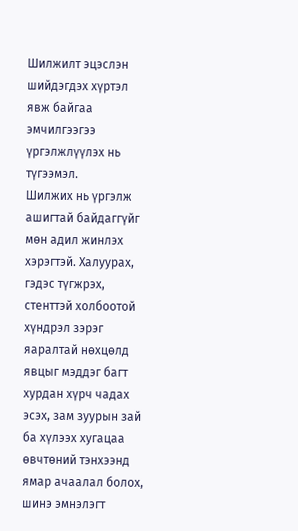Шилжилт эцэслэн шийдэгдэх хүртэл явж байгаа эмчилгээгээ үргэлжлүүлэх нь түгээмэл.
Шилжих нь үргэлж ашигтай байдаггүйг мөн адил жинлэх хэрэгтэй. Халуурах, гэдэс түгжрэх, стенттэй холбоотой хүндрэл зэрэг яаралтай нөхцөлд явцыг мэддэг багт хурдан хүрч чадах эсэх, зам зуурын зай ба хүлээх хугацаа өвчтөний тэнхээнд ямар ачаалал болох, шинэ эмнэлэгт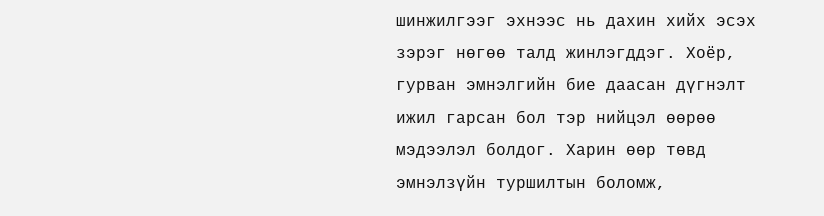шинжилгээг эхнээс нь дахин хийх эсэх зэрэг нөгөө талд жинлэгддэг. Хоёр, гурван эмнэлгийн бие даасан дүгнэлт ижил гарсан бол тэр нийцэл өөрөө мэдээлэл болдог. Харин өөр төвд эмнэлзүйн туршилтын боломж,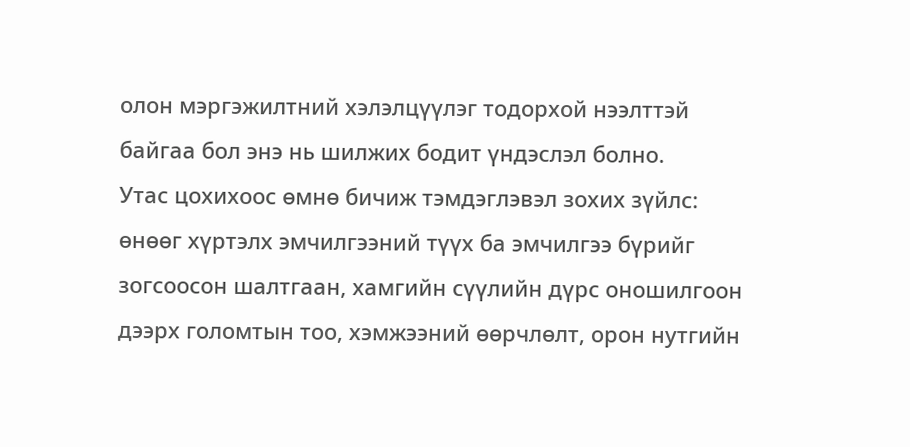олон мэргэжилтний хэлэлцүүлэг тодорхой нээлттэй байгаа бол энэ нь шилжих бодит үндэслэл болно.
Утас цохихоос өмнө бичиж тэмдэглэвэл зохих зүйлс: өнөөг хүртэлх эмчилгээний түүх ба эмчилгээ бүрийг зогсоосон шалтгаан, хамгийн сүүлийн дүрс оношилгоон дээрх голомтын тоо, хэмжээний өөрчлөлт, орон нутгийн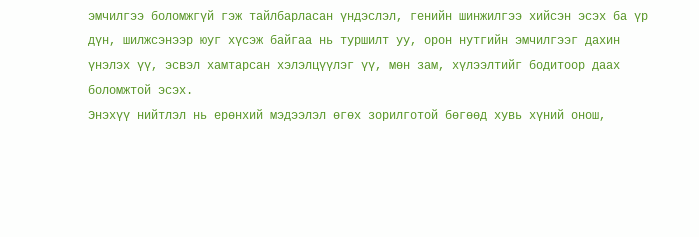эмчилгээ боломжгүй гэж тайлбарласан үндэслэл, генийн шинжилгээ хийсэн эсэх ба үр дүн, шилжсэнээр юуг хүсэж байгаа нь туршилт уу, орон нутгийн эмчилгээг дахин үнэлэх үү, эсвэл хамтарсан хэлэлцүүлэг үү, мөн зам, хүлээлтийг бодитоор даах боломжтой эсэх.
Энэхүү нийтлэл нь ерөнхий мэдээлэл өгөх зорилготой бөгөөд хувь хүний онош,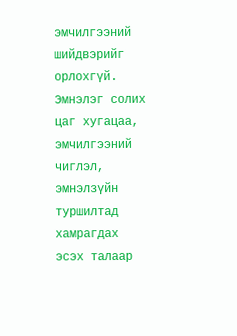эмчилгээний шийдвэрийг орлохгүй. Эмнэлэг солих цаг хугацаа, эмчилгээний чиглэл, эмнэлзүйн туршилтад хамрагдах эсэх талаар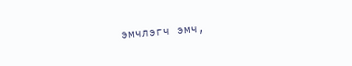эмчлэгч эмч,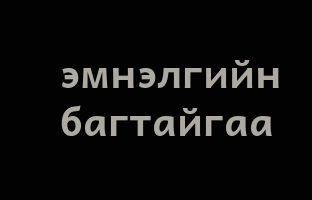эмнэлгийн багтайгаа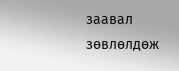заавал зөвлөлдөж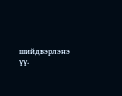шийдвэрлэнэ үү.